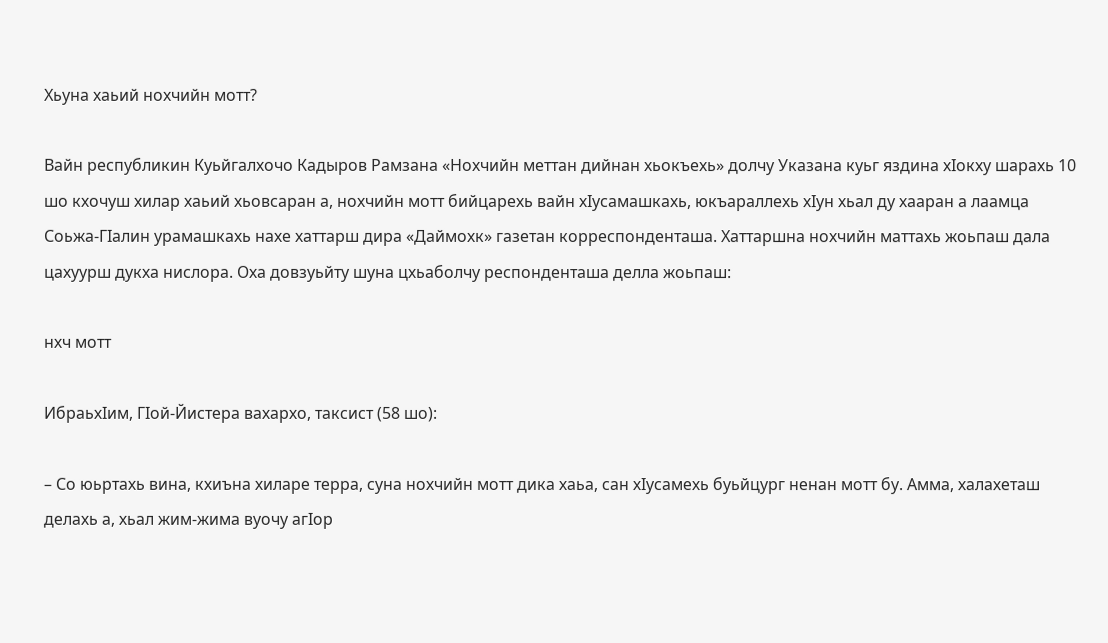Хьуна хаьий нохчийн мотт?

Вайн республикин Куьйгалхочо Кадыров Рамзана «Нохчийн меттан дийнан хьокъехь» долчу Указана куьг яздина хIокху шарахь 10 шо кхочуш хилар хаьий хьовсаран а, нохчийн мотт бийцарехь вайн хIусамашкахь, юкъараллехь хIун хьал ду хааран а лаамца Соьжа-ГIалин урамашкахь нахе хаттарш дира «Даймохк» газетан корреспонденташа. Хаттаршна нохчийн маттахь жоьпаш дала цахуурш дукха нислора. Оха довзуьйту шуна цхьаболчу респонденташа делла жоьпаш:

нхч мотт

ИбраьхIим, ГIой-Йистера вахархо, таксист (58 шо):

– Со юьртахь вина, кхиъна хиларе терра, суна нохчийн мотт дика хаьа, сан хIусамехь буьйцург ненан мотт бу. Амма, халахеташ делахь а, хьал жим-жима вуочу агIор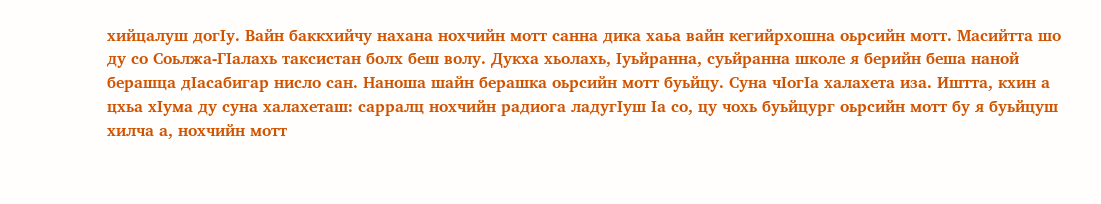хийцалуш догIу. Вайн баккхийчу нахана нохчийн мотт санна дика хаьа вайн кегийрхошна оьрсийн мотт. Масийтта шо ду со Соьлжа-ГIалахь таксистан болх беш волу. Дукха хьолахь, Iуьйранна, суьйранна школе я берийн беша наной берашца дIасабигар нисло сан. Наноша шайн берашка оьрсийн мотт буьйцу. Суна чIогIа халахета иза. Иштта, кхин а цхьа хIума ду суна халахеташ: сарралц нохчийн радиога ладугIуш Iа со, цу чохь буьйцург оьрсийн мотт бу я буьйцуш хилча а, нохчийн мотт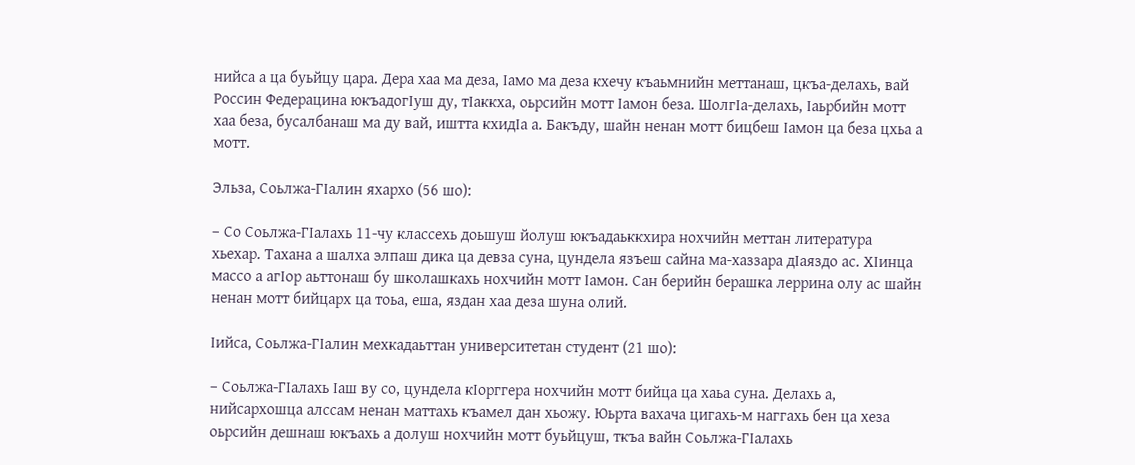нийса а ца буьйцу цара. Дера хаа ма деза, Iамо ма деза кхечу къаьмнийн меттанаш, цкъа-делахь, вай Россин Федерацина юкъадогIуш ду, тIаккха, оьрсийн мотт Iамон беза. ШолгIа-делахь, Iаьрбийн мотт хаа беза, бусалбанаш ма ду вай, иштта кхидIа а. Бакъду, шайн ненан мотт бицбеш Iамон ца беза цхьа а мотт.

Эльза, Соьлжа-ГIалин яхархо (56 шо):

– Со Соьлжа-ГIалахь 11-чу классехь доьшуш йолуш юкъадаьккхира нохчийн меттан литература хьехар. Тахана а шалха элпаш дика ца девза суна, цундела язъеш сайна ма-хаззара дIаяздо ас. ХIинца массо а агIор аьттонаш бу школашкахь нохчийн мотт Iамон. Сан берийн берашка леррина олу ас шайн ненан мотт бийцарх ца тоьа, еша, яздан хаа деза шуна олий.

Iийса, Соьлжа-ГIалин мехкадаьттан университетан студент (21 шо):

– Соьлжа-ГIалахь Iаш ву со, цундела кIорггера нохчийн мотт бийца ца хаьа суна. Делахь а, нийсархошца алссам ненан маттахь къамел дан хьожу. Юьрта вахача цигахь-м наггахь бен ца хеза оьрсийн дешнаш юкъахь а долуш нохчийн мотт буьйцуш, ткъа вайн Соьлжа-ГIалахь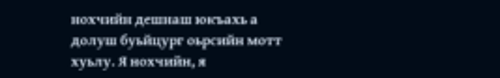нохчийн дешнаш юкъахь а долуш буьйцург оьрсийн мотт хуьлу. Я нохчийн, я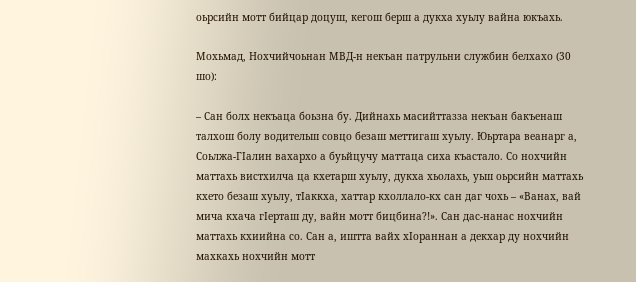оьрсийн мотт бийцар доцуш, кегош берш а дукха хуьлу вайна юкъахь.

Мохьмад, Нохчийчоьнан МВД-н некъан патрульни службин белхахо (30 шо):

– Сан болх некъаца боьзна бу. Дийнахь масийттазза некъан бакъенаш талхош болу водительш совцо безаш меттигаш хуьлу. Юьртара веанарг а, Соьлжа-ГIалин вахархо а буьйцучу маттаца сиха къастало. Со нохчийн маттахь вистхилча ца кхетарш хуьлу, дукха хьолахь, уьш оьрсийн маттахь кхето безаш хуьлу, тIаккха, хаттар кхоллало-кх сан даг чохь – «Ванах, вай мича кхача гIерташ ду, вайн мотт бицбина?!». Сан дас-нанас нохчийн маттахь кхиийна со. Сан а, иштта вайх хIораннан а декхар ду нохчийн махкахь нохчийн мотт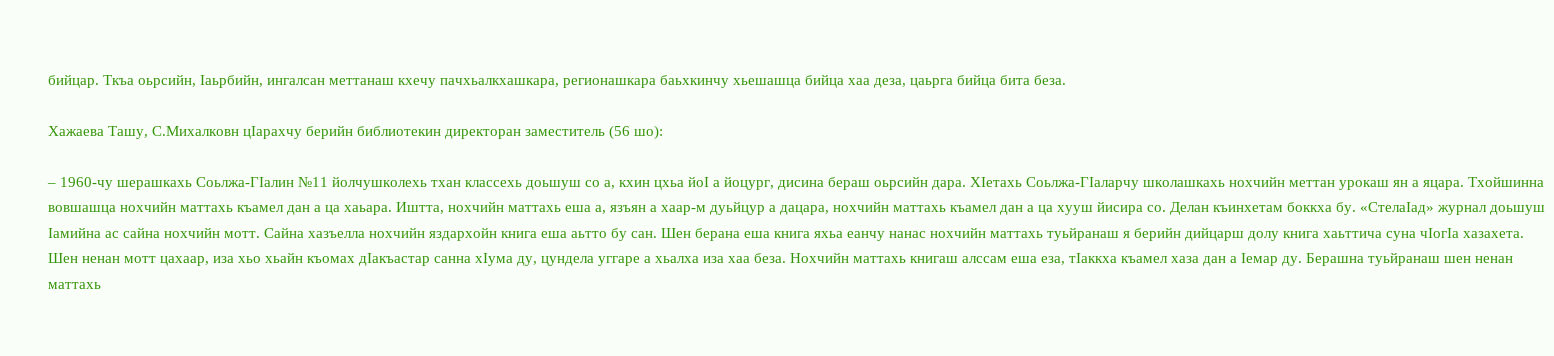бийцар. Ткъа оьрсийн, Iаьрбийн, ингалсан меттанаш кхечу пачхьалкхашкара, регионашкара баьхкинчу хьешашца бийца хаа деза, цаьрга бийца бита беза.

Хажаева Ташу, С.Михалковн цIарахчу берийн библиотекин директоран заместитель (56 шо):

– 1960-чу шерашкахь Соьлжа-ГIалин №11 йолчушколехь тхан классехь доьшуш со а, кхин цхьа йоI а йоцург, дисина бераш оьрсийн дара. ХIетахь Соьлжа-ГIаларчу школашкахь нохчийн меттан урокаш ян а яцара. Тхойшинна вовшашца нохчийн маттахь къамел дан а ца хаьара. Иштта, нохчийн маттахь еша а, язъян а хаар-м дуьйцур а дацара, нохчийн маттахь къамел дан а ца хууш йисира со. Делан къинхетам боккха бу. «СтелаIад» журнал доьшуш Iамийна ас сайна нохчийн мотт. Сайна хазъелла нохчийн яздархойн книга еша аьтто бу сан. Шен берана еша книга яхьа еанчу нанас нохчийн маттахь туьйранаш я берийн дийцарш долу книга хаьттича суна чIогIа хазахета. Шен ненан мотт цахаар, иза хьо хьайн къомах дIакъастар санна хIума ду, цундела уггаре а хьалха иза хаа беза. Нохчийн маттахь книгаш алссам еша еза, тIаккха къамел хаза дан а Iемар ду. Берашна туьйранаш шен ненан маттахь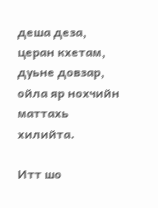деша деза, церан кхетам, дуьне довзар, ойла яр нохчийн маттахь хилийта.

Итт шо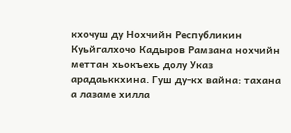кхочуш ду Нохчийн Республикин Куьйгалхочо Кадыров Рамзана нохчийн меттан хьокъехь долу Указ арадаьккхина. Гуш ду-кх вайна: тахана а лазаме хилла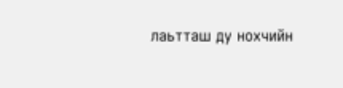лаьтташ ду нохчийн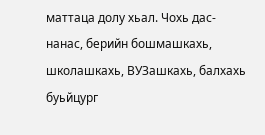маттаца долу хьал. Чохь дас- нанас, берийн бошмашкахь, школашкахь, ВУЗашкахь, балхахь буьйцург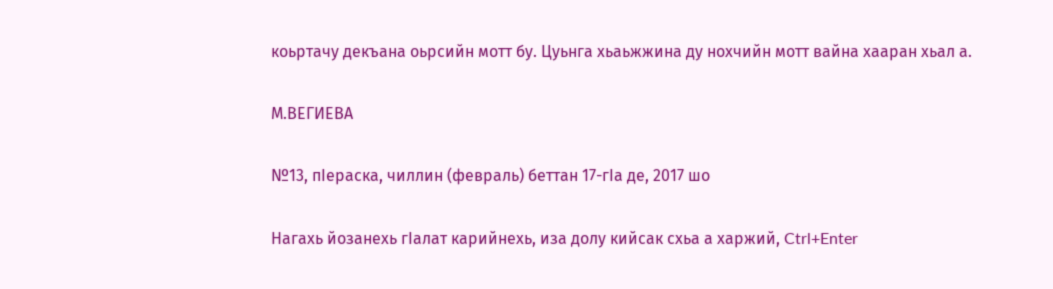коьртачу декъана оьрсийн мотт бу. Цуьнга хьаьжжина ду нохчийн мотт вайна хааран хьал а.

М.ВЕГИЕВА

№13, пIераска, чиллин (февраль) беттан 17-гIа де, 2017 шо

Нагахь йозанехь гIалат карийнехь, иза долу кийсак схьа а харжий, Ctrl+Enter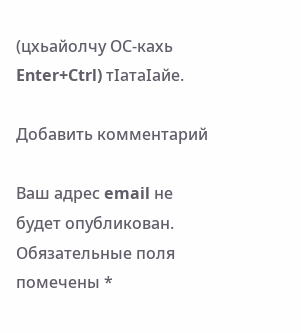(цхьайолчу ОС-кахь Enter+Ctrl) тIатаIайе.

Добавить комментарий

Ваш адрес email не будет опубликован. Обязательные поля помечены *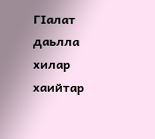ГIалат даьлла хилар хаийтар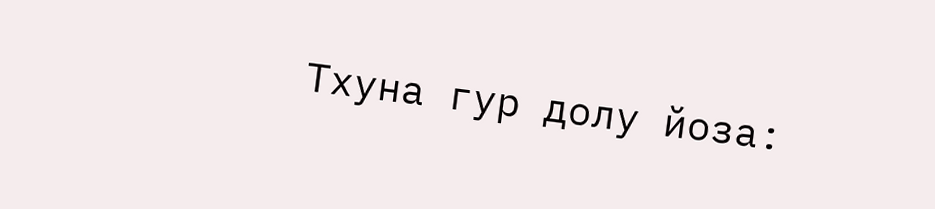Тхуна гур долу йоза: